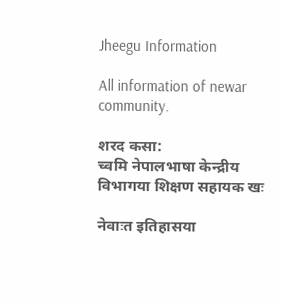Jheegu Information

All information of newar community.

शरद कसा:
च्वमि नेपालभाषा केन्द्रीय विभागया शिक्षण सहायक खः

नेवाःत इतिहासया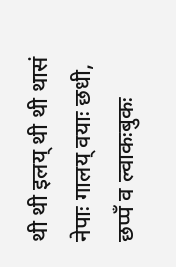थी थी इलय् थी थी थासं नेपाः गालय् वयाः छधी, छप्पँ व ल्वाकःबुकः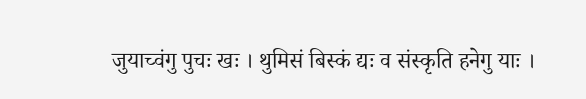जुयाच्वंगु पुचः खः । थुमिसं बिस्कं द्यः व संस्कृति हनेगु याः ।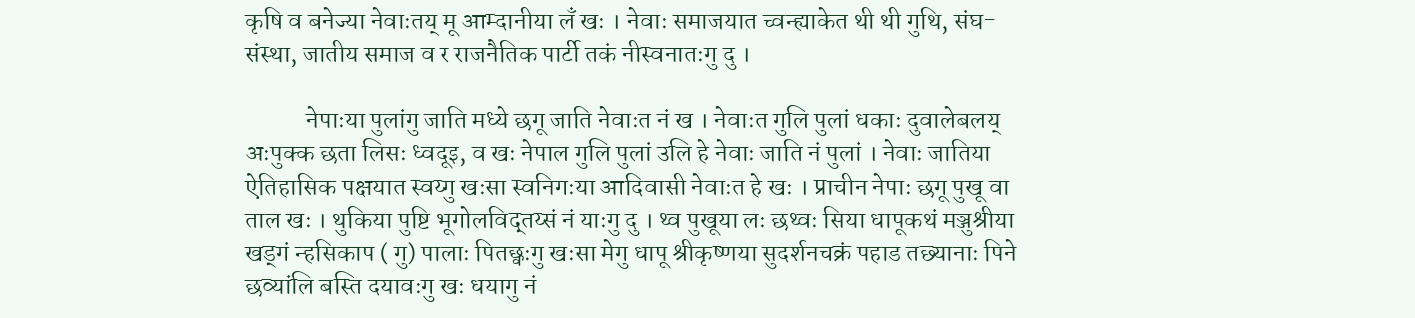कृषि व बनेज्या नेवाःतय् मू आम्दानीया लँ खः । नेवाः समाजयात च्वन्ह्याकेत थी थी गुथि, संघ-संस्था, जातीय समाज व र राजनैतिक पार्टी तकं नीस्वनातःगु दु ।

            नेपाःया पुलांगु जाति मध्ये छगू जाति नेवाःत नं ख । नेवाःत गुलि पुलां धकाः दुवालेबलय् अःपुक्क छता लिसः ध्वदूइ, व खः नेपाल गुलि पुलां उलि हे नेवाः जाति नं पुलां । नेवाः जातिया ऐतिहासिक पक्षयात स्वय्गु खःसा स्वनिगःया आदिवासी नेवाःत हे खः । प्राचीन नेपाः छगू पुखू वा ताल खः । थुकिया पुष्टि भूगोलविद्तय्सं नं याःगु दु । थ्व पुखूया लः छथ्वः सिया धापूकथं मञ्जुश्रीया खड्गं न्हसिकाप ( गु) पालाः पितछ्वःगु खःसा मेगु धापू श्रीकृष्णया सुदर्शनचक्रं पहाड तछ्यानाः पिने छव्यांलि बस्ति दयावःगु खः धयागु नं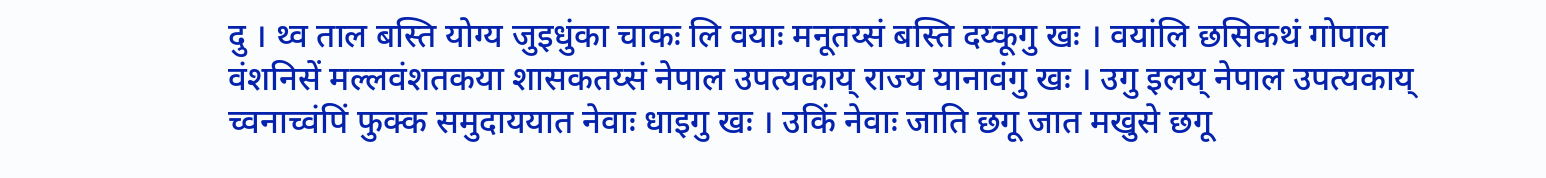दु । थ्व ताल बस्ति योग्य जुइधुंका चाकः लि वयाः मनूतय्सं बस्ति दय्कूगु खः । वयांलि छसिकथं गोपाल वंशनिसें मल्लवंशतकया शासकतय्सं नेपाल उपत्यकाय् राज्य यानावंगु खः । उगु इलय् नेपाल उपत्यकाय् च्वनाच्वंपिं फुक्क समुदाययात नेवाः धाइगु खः । उकिं नेवाः जाति छगू जात मखुसे छगू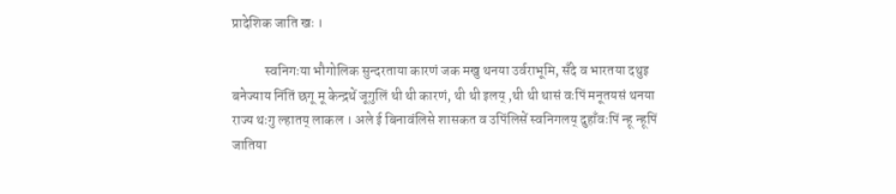प्रादेशिक जाति खः ।

            स्वनिगःया भौगोलिक सुन्दरताया कारणं जक मखु थनया उर्वराभूमि, सँदे व भारतया दथुइ बनेज्याय निंतिं छगू मू केन्द्रथें जूगुलिं थी थी कारणं, थी थी इलय् ,थी थी थासं वःपिं मनूतयसं थनया राज्य थःगु ल्हातय् लाकल । अले ई बिनावंलिसे शासकत व उपिंलिसें स्वनिगलय् दुहाँवःपिं न्हू न्हूपिं जातिया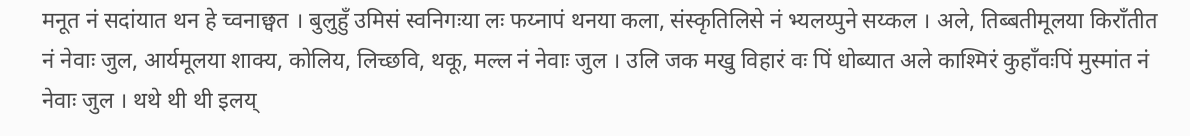मनूत नं सदांयात थन हे च्वनाछ्वत । बुलुहुँ उमिसं स्वनिगःया लः फय्नापं थनया कला, संस्कृतिलिसे नं भ्यलय्पुने सय्कल । अले, तिब्बतीमूलया किराँतीत नं नेवाः जुल, आर्यमूलया शाक्य, कोलिय, लिच्छवि, थकू, मल्ल नं नेवाः जुल । उलि जक मखु विहारं वः पिं धोब्यात अले काश्मिरं कुहाँवःपिं मुस्मांत नं नेवाः जुल । थथे थी थी इलय्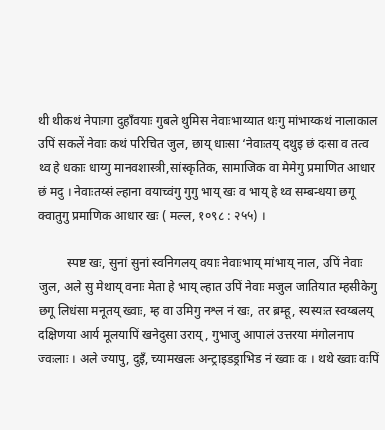थी थीकथं नेपाःगा दुहाँवयाः गुबले थुमिस नेवाःभाय्यात थःगु मांभाय्कथं नालाकाल उपिं सकलें नेवाः कथं परिचित जुल, छाय् धाःसा ‘नेवाःतय् दथुइ छं दःसा व तत्व थ्व हे धकाः धाय्गु मानवशास्त्री,सांस्कृतिक, सामाजिक वा मेमेगु प्रमाणित आधार छं मदु । नेवाःतय्सं ल्हाना वयाच्वंगु गुगु भाय् खः व भाय् हे थ्व सम्बन्धया छगू क्वातुगु प्रमाणिक आधार खः ( मल्ल, १०९८ : २५५) ।

         स्पष्ट खः, सुनां सुनां स्वनिगलय् वयाः नेवाःभाय् मांभाय् नाल, उपिं नेवाः जुल, अले सु मेथाय् वनाः मेता हे भाय् ल्हात उपिं नेवाः मजुल जातियात म्हसीकेगु छगू लिधंसा मनूतय् ख्वाः, म्ह वा उमिगु नश्ल नं खः, तर ब्रम्हू, स्यस्यःत स्वय्बलय् दक्षिणया आर्य मूलयापिं खनेदुसा उराय्, गुभाजु आपालं उत्तरया मंगोलनाप ज्वःलाः । अले ज्यापु, दुइँ, च्यामखलः अन्ट्राइडड्राभिड नं ख्वाः वः । थथे ख्वाः वःपिं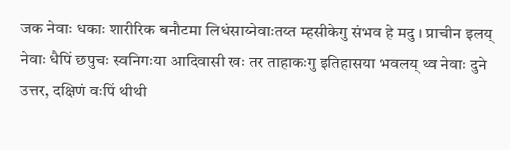जक नेवाः धकाः शारीरिक बनौटमा लिधंसाय्नेवाःतय्त म्हसीकेगु संभव हे मदु । प्राचीन इलय् नेवाः धैपिं छपुचः स्वनिगःया आदिवासी खः तर ताहाकःगु इतिहासया भवलय् थ्व नेवाः दुने उत्तर, दक्षिणं वःपिं थीथी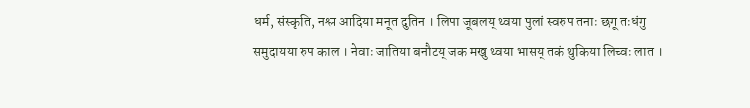धर्म, संस्कृति, नश्ल आदिया मनूत दुतिन । लिपा जूबलय् थ्वया पुलां स्वरुप तनाः छगू तःधंगु समुदायया रुप काल । नेवाः जातिया बनौटय् जक मखु थ्वया भासय् तकं थुकिया लिच्वः लात ।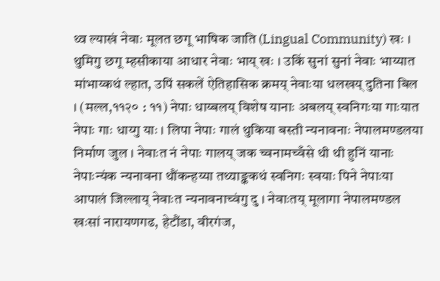थ्व ल्याखं नेवाः मूलत छगू भाषिक जाति (Lingual Community) खः । थुमिगु छगू म्हसीकाया आधार नेवाः भाय् खः । उकिं सुनां सुनां नेवाः भाय्यात मांभाय्कथं ल्हात, उपिं सकलें ऐतिहासिक क्रमय् नेवाःया धलखय् दुतिना बिल । (मल्ल,११२० : ११) नेपाः धाय्बलय् विशेष यानाः अबलय् स्वनिगःया गाःयात नेपाः गाः धाय्गु याः । लिपा नेपाः गालं थुकिया बस्ती न्यनावनाः नेपालमण्डलया निर्माण जुल । नेवाःत नं नेपाः गालय् जक च्वनामच्वँसे थी थी हुनिं यानाः नेपाःन्यंक न्यनावना थौंकन्हय्या तथ्याङ्ककथं स्वनिगः स्वयाः पिने नेपाःया आपालं जिल्लाय् नेवाःत न्यनावनाच्वंगु दु । नेवाःतय् मूलागा नेपालमण्डल खःसां नारायणगढ, हेटौंडा, वीरगंज,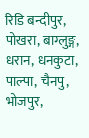रिडि बन्दीपुर, पोखरा, बाग्लुङ्ग, धरान, धनकुटा, पाल्पा, चैनपु, भोजपुर,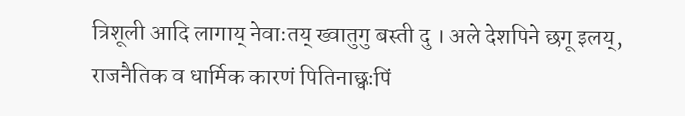त्रिशूली आदि लागाय् नेवाःतय् ख्वातुगु बस्ती दु । अले देशपिने छगू इलय्, राजनैतिक व धार्मिक कारणं पितिनाछ्वःपिं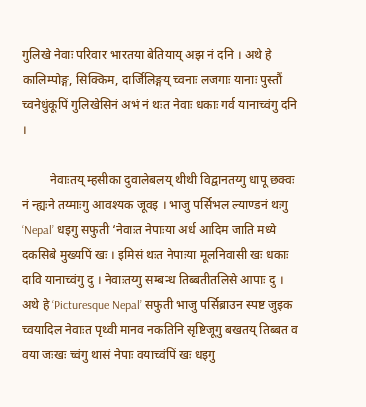गुलिखे नेवाः परिवार भारतया बेतियाय् अझ नं दनि । अथे हे कालिम्पोङ्ग, सिक्किम, दार्जिलिङ्गय् च्वनाः लजगाः यानाः पुस्तौं च्वनेधुंकूपिं गुलिखेसिनं अभं नं थःत नेवाः धकाः गर्व यानाच्वंगु दनि ।

         नेवाःतय् म्हसीका दुवालेबलय् थीथी विद्वानतय्गु धापू छक्वः नं न्ह्यःने तय्माःगु आवश्यक जूवइ । भाजु पर्सिभल ल्याण्डनं थःगु ‘Nepal’ धइगु सफुती ‘नेवाःत नेपाःया अर्ध आदिम जाति मध्ये दकसिबे मुख्यपिं खः । इमिसं थःत नेपाःया मूलनिवासी खः धकाः दावि यानाच्वंगु दु । नेवाःतय्गु सम्बन्ध तिब्बतीतलिसे आपाः दु । अथे हे ‘Picturesque Nepal’ सफुती भाजु पर्सिब्राउन स्पष्ट जुइक च्वयादिल नेवाःत पृथ्वी मानव नकतिनि सृष्टिजूगु बखतय् तिब्बत व वया जःखः च्वंगु थासं नेपाः वयाच्वंपिं खः धइगु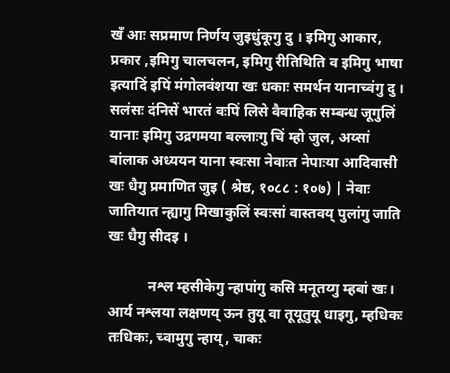खँ आः सप्रमाण निर्णय जुइधुंकूगु दु । इमिगु आकार, प्रकार ,इमिगु चालचलन, इमिगु रीतिथिति व इमिगु भाषा इत्यादिं इपिं मंगोलवंशया खः धकाः समर्थन यानाच्वंगु दु । सलंसः दंनिसें भारतं वःपिं लिसे वैवाहिक सम्बन्ध जूगुलिं यानाः इमिगु उद्रगमया बल्लाःगु चिं म्हो जुल, अय्सां बांलाक अध्ययन याना स्वःसा नेवाःत नेपाःया आदिवासी खः धैगु प्रमाणित जुइ ( श्रेष्ठ, १०८८ : १०७) | नेवाः जातियात न्ह्यागु मिखाकुलिं स्वःसां वास्तवय् पुलांगु जाति खः धैगु सीदइ ।

           नश्ल म्हसीकेगु न्हापांगु कसि मनूतय्गु म्हबां खः। आर्य नश्लया लक्षणय् ऊन तुयू वा तूयूतुयू धाइगु, म्हधिकः तःधिकः, च्वामुगु न्हाय्, चाकः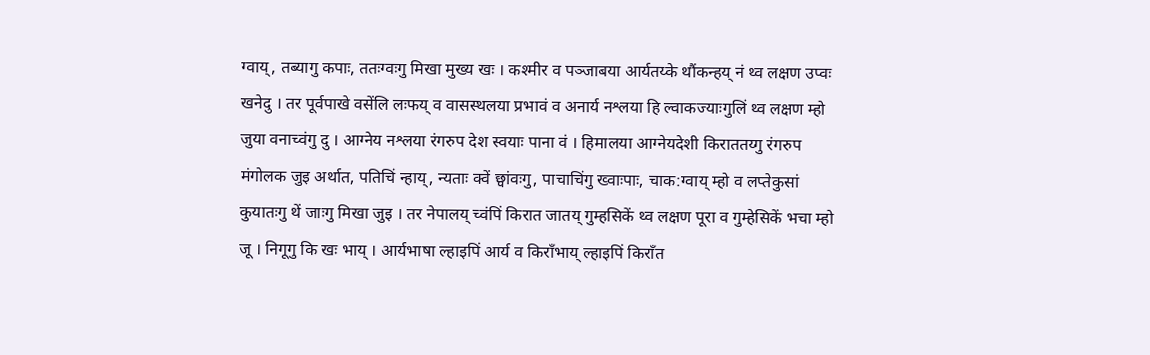ग्वाय्, तब्यागु कपाः, ततःग्वःगु मिखा मुख्य खः । कश्मीर व पञ्जाबया आर्यतय्के थौंकन्हय् नं थ्व लक्षण उप्वः खनेदु । तर पूर्वपाखे वसेंलि लःफय् व वासस्थलया प्रभावं व अनार्य नश्लया हि ल्वाकज्याःगुलिं थ्व लक्षण म्हो जुया वनाच्वंगु दु । आग्नेय नश्लया रंगरुप देश स्वयाः पाना वं । हिमालया आग्नेयदेशी किराततय्गु रंगरुप मंगोलक जुइ अर्थात, पतिचिं न्हाय्, न्यताः क्वें छ्वांवःगु, पाचाचिंगु ख्वाःपाः, चाक:ग्वाय् म्हो व लप्तेकुसां कुयातःगु थें जाःगु मिखा जुइ । तर नेपालय् च्वंपिं किरात जातय् गुम्हसिकें थ्व लक्षण पूरा व गुम्हेसिकें भचा म्हो जू । निगूगु कि खः भाय् । आर्यभाषा ल्हाइपिं आर्य व किराँभाय् ल्हाइपिं किराँत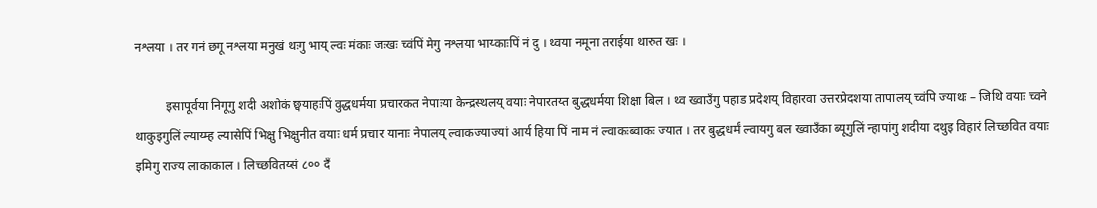नश्लया । तर गनं छगू नश्लया मनुखं थःगु भाय् ल्वः मंकाः जःखः च्वंपिं मेगु नश्लया भाय्काःपिं नं दु । थ्वया नमूना तराईया थारुत खः ।

          इसापूर्वया निगूगु शदी अशोकं छ्वयाहःपिं वुद्धधर्मया प्रचारकत नेपाःया केन्द्रस्थलय् वयाः नेपारतय्त बुद्धधर्मया शिक्षा बिल । थ्व ख्वाउँगु पहाड प्रदेशय् विहारवा उत्तरप्रेदशया तापालय् च्वंपि ज्याथः – जिथि वयाः च्वने थाकुइगुलिं ल्याय्म्ह ल्यासेपिं भिक्षु भिक्षुनीत वयाः धर्म प्रचार यानाः नेपालय् ल्वाकज्याज्यां आर्य हिया पिं नाम नं ल्वाकःब्वाकः ज्यात । तर बुद्धधर्मं ल्वायगु बल ख्वाउँका ब्यूगुलिं न्हापांगु शदीया दथुइ विहारं लिच्छवित वयाः इमिगु राज्य लाकाकाल । लिच्छवितय्सं ८०० दँ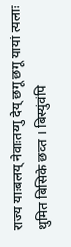राज्य याःबलय् नेवाःतय्गु देय् छगू छगू यायां त्यलाः थुमित बिसिके छव्त । बिस्युंवंपि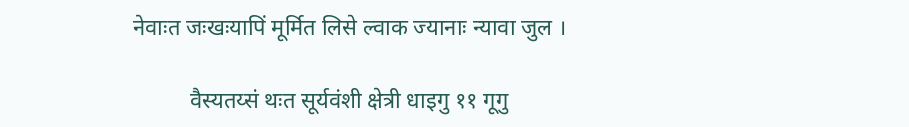नेवाःत जःखःयापिं मूर्मित लिसे ल्वाक ज्यानाः न्यावा जुल ।

          वैस्यतय्सं थःत सूर्यवंशी क्षेत्री धाइगु ११ गूगु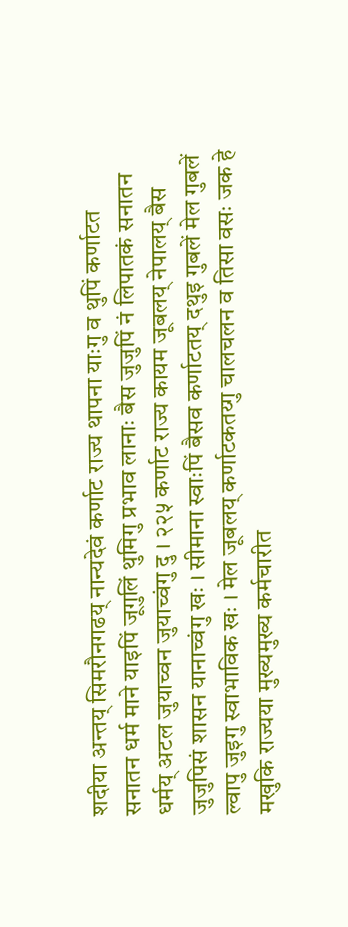शदीया अन्तय् सिमरौनगढय् नान्यदेवं कर्णाट राज्य थापना याःगु व थुपिं कर्णाटत सनातन धर्म माने याइपिं जूगुलिं थुमिगु प्रभाव लानाः बैस जुजुपिं नं लिपातकं सनातन धर्मय् अटल जुयाच्वन जुयाच्वंगु दु । २२५ कर्णाट राज्य कायम जूबलय् नेपालय् बैस जुजुपिसं शासन यानाच्वंगु खः । सीमाना स्वाःपिं बैसव कर्णाटतय् दथुइ गुबलें मेल गुबलें ल्वापु जुइगु स्वाभाविक खः । मेल जूबलय् कर्णाटकतय्गु चालचलन व तिसा वसः जक हे मखुकि राज्यया मुख्यमुख्य कर्मचारीत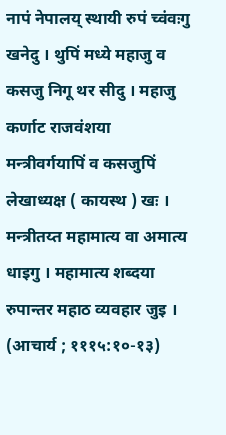नापं नेपालय् स्थायी रुपं च्वंवःगु खनेदु । थुपिं मध्ये महाजु व कसजु निगू थर सीदु । महाजु कर्णाट राजवंशया मन्त्रीवर्गयापिं व कसजुपिं लेखाध्यक्ष ( कायस्थ ) खः । मन्त्रीतय्त महामात्य वा अमात्य धाइगु । महामात्य शब्दया रुपान्तर महाठ व्यवहार जुइ । (आचार्य ; १११५:१०-१३)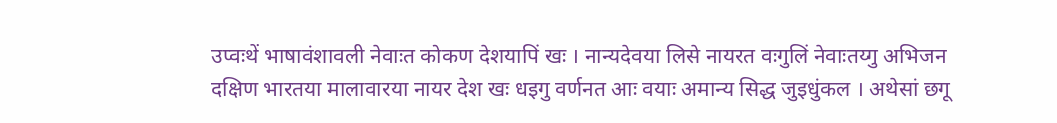उप्वःथें भाषावंशावली नेवाःत कोकण देशयापिं खः । नान्यदेवया लिसे नायरत वःगुलिं नेवाःतय्गु अभिजन दक्षिण भारतया मालावारया नायर देश खः धइगु वर्णनत आः वयाः अमान्य सिद्ध जुइधुंकल । अथेसां छगू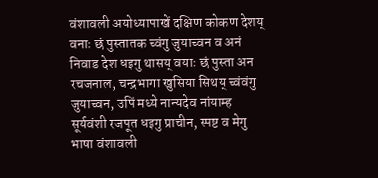वंशावली अयोध्यापाखें दक्षिण कोकण देशय् वनाः छं पुस्तातक च्वंगु जुयाच्वन व अनं निवाड देश धइगु थासय् वयाः छं पुस्ता अन रचजनाल, चन्द्रभागा खुसिया सिथय् च्वंवंगु जुयाच्वन, उपिं मध्ये नान्यदेव नांयाम्ह सूर्यवंशी रजपूत धइगु प्राचीन, स्पष्ट व मेगु भाषा वंशावली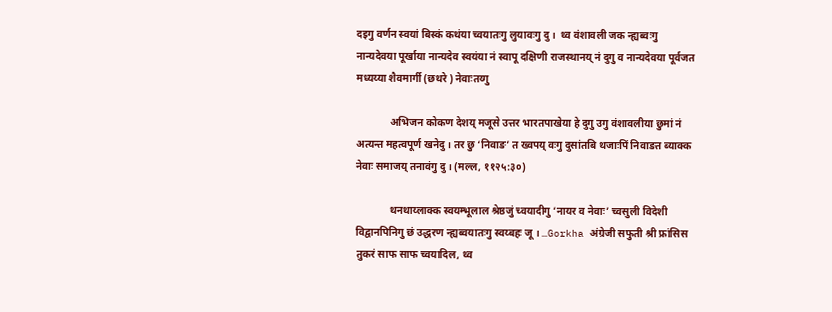दइगु वर्णन स्वयां बिस्कं कथंया च्वयातःगु लुयावःगु दु ।  थ्व वंशावली जक न्ह्यब्वःगु नान्यदेवया पूर्खाया नान्यदेव स्वयंया नं स्वापू दक्षिणी राजस्थानय् नं दुगु व नान्यदेवया पूर्वजत मध्यय्या शैवमार्गी (छथरे ) नेवाःतय्गु

             अभिजन कोकण देशय् मजूसे उत्तर भारतपाखेया हे दुगु उगु वंशावलीया छुमां नं अत्यन्त महत्वपूर्ण खनेदु । तर छु ‘निवाङ’ त ख्वपय् वःगु दुसांतबि थजाःपिं निवाङत ब्याक्क नेवाः समाजय् तनावंगु दु । (मल्ल, ११२५:३०)

             थनथाय्लाक्क स्वयम्भूलाल श्रेष्ठजुं च्वयादीगु ‘नायर व नेवाः’ च्वसुली विदेशी विद्वानपिनिगु छं उद्धरण न्ह्यब्वयातःगु स्वय्बहः जू । …Gorkha अंग्रेजी सफुती श्री फ्रांसिस तुकरं साफ साफ च्वयादिल, थ्व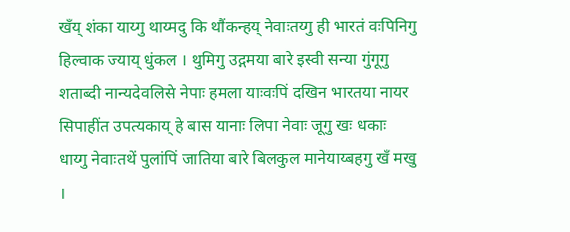खँय् शंका याय्गु थाय्मदु कि थौंकन्हय् नेवाःतय्गु ही भारतं वःपिनिगु हिल्वाक ज्याय् धुंकल । थुमिगु उद्गमया बारे इस्वी सन्या गुंगूगु शताब्दी नान्यदेवलिसे नेपाः हमला याःवःपिं दखिन भारतया नायर सिपाहींत उपत्यकाय् हे बास यानाः लिपा नेवाः जूगु खः धकाः धाय्गु नेवाःतथें पुलांपिं जातिया बारे बिलकुल मानेयाय्बहगु खँ मखु ।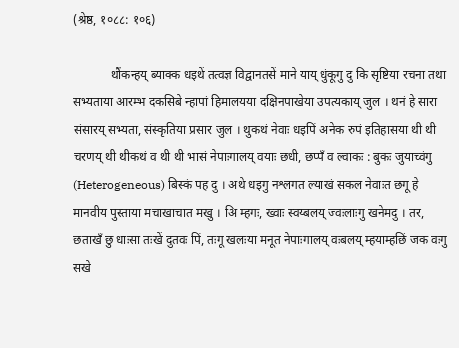(श्रेष्ठ, १०८८: १०६)

            थौंकन्हय् ब्याक्क धइथें तत्वज्ञ विद्वानतसें माने याय् धुंकूगु दु कि सृष्टिया रचना तथा सभ्यताया आरम्भ दकसिबे न्हापां हिमालयया दक्षिनपाखेया उपत्यकाय् जुल । थनं हे सारा संसारय् सभ्यता, संस्कृतिया प्रसार जुल । थुकथं नेवाः धइपिं अनेक रुपं इतिहासया थी थी चरणय् थी थीकथं व थी थी भासं नेपाःगालय् वयाः छधी, छप्पँ व ल्वाकः : बुकः जुयाच्वंगु (Heterogeneous) बिस्कं पह दु । अथे धइगु नश्लगत ल्याखं सकल नेवाःत छगू हे मानवीय पुस्ताया मचाखाचात मखु । अि म्हगः, ख्वाः स्वय्बलय् ज्वःलाःगु खनेमदु । तर, छताखँ छु धाःसा तःखें दुतवः पिं, तःगू खलःया मनूत नेपाःगालय् वःबलय् म्हयाम्हछिं जक वःगु सखे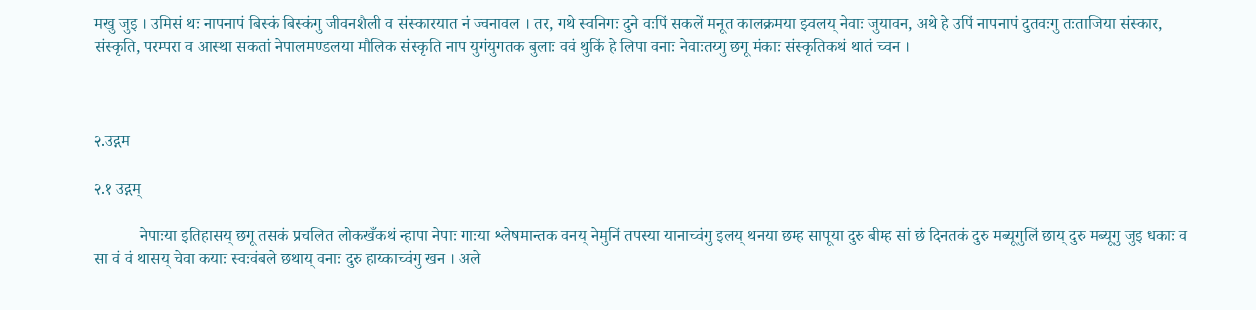मखु जुइ । उमिसं थः नापनापं बिस्कं बिस्कंगु जीवनशैली व संस्कारयात नं ज्वनावल । तर, गथे स्वनिगः दुने वःपिं सकलें मनूत कालक्रमया झ्वलय् नेवाः जुयावन, अथे हे उपिं नापनापं दुतवःगु तःताजिया संस्कार, संस्कृति, परम्परा व आस्था सकतां नेपालमण्डलया मौलिक संस्कृति नाप युगंयुगतक बुलाः ववं थुकिं हे लिपा वनाः नेवाःतय्गु छगू मंकाः संस्कृतिकथं थातं च्वन ।



२.उद्गम

२.१ उद्गम्

           नेपाःया इतिहासय् छगू तसकं प्रचलित लोकखँकथं न्हापा नेपाः गाःया श्लेषमान्तक वनय् नेमुनिं तपस्या यानाच्वंगु इलय् थनया छम्ह सापूया दुरु बीम्ह सां छं दिनतकं दुरु मब्यूगुलिं छाय् दुरु मब्यूगु जुइ धकाः व सा वं वं थासय् चेवा कयाः स्वःवंबले छथाय् वनाः दुरु हाय्काच्वंगु खन । अले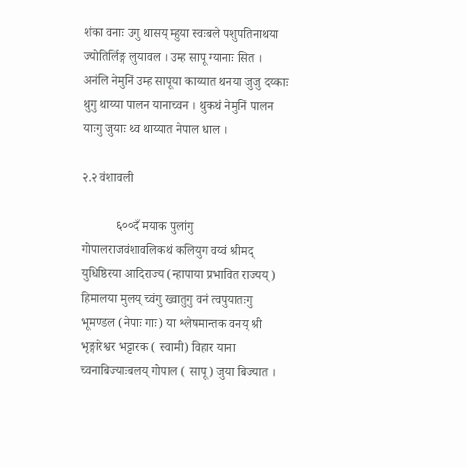शंका वनाः उगु थासय् म्हुया स्वःबले पशुपतिनाथया ज्योतिर्लिङ्ग लुयावल । उम्ह सापू ग्यानाः सित । अनंलि नेमुनिं उम्ह सापूया काय्यात थनया जुजु दय्काः थुगु थाय्या पालन यानाच्वन । थुकथं नेमुनिं पालन याःगु जुयाः थ्व थाय्यात नेपाल धाल ।

२.२ वंशावली

           ६००दँ मयाक पुलांगु गोपालराजवंशावलिकथं कलियुग वय्वं श्रीमद् युधिष्ठिरया आदिराज्य (न्हापाया प्रभावित राज्यय्) हिमालया मुलय् च्वंगु ख्वातुगु वनं त्वपुयातःगु भूमण्डल (नेपाः गाः) या श्लेषमान्तक वनय् श्री भृङ्गारेश्वर भट्टारक ( स्वामी) विहार याना च्वनाबिज्याःबलय् गोपाल ( सापू) जुया बिज्यात ।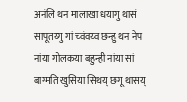अनंलि थन मालाखा धयागु थासं सापूतय्गु गां च्वंवय्व छन्हु थन नेप नांया गोलकया बहुन्ही नांया सां बाग्मति खुसिया सिथय् छगू थासय्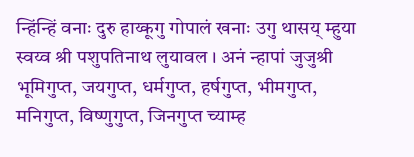न्हिंन्हिं वनाः दुरु हाय्कूगु गोपालं खनाः उगु थासय् म्हुया स्वय्व श्री पशुपतिनाथ लुयावल । अनं न्हापां जुजुश्री भूमिगुप्त, जयगुप्त, धर्मगुप्त, हर्षगुप्त, भीमगुप्त, मनिगुप्त, विष्णुगुप्त, जिनगुप्त च्याम्ह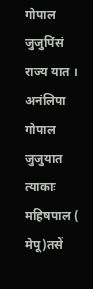गोपाल जुजुपिंसं राज्य यात । अनंलिपा गोपाल जुजुयात त्याकाः महिषपाल ( मेपू)तसें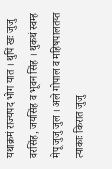यथाक्रमं राज्यपद भोग यात । थुपिं खः जुजु वरसिंह, जयसिंह व भूवन सिंह । थुकथं स्वम्ह मेपू जुजु जुल । अले गोपाल व महिषपालतय्त त्याकाः किरात जुजु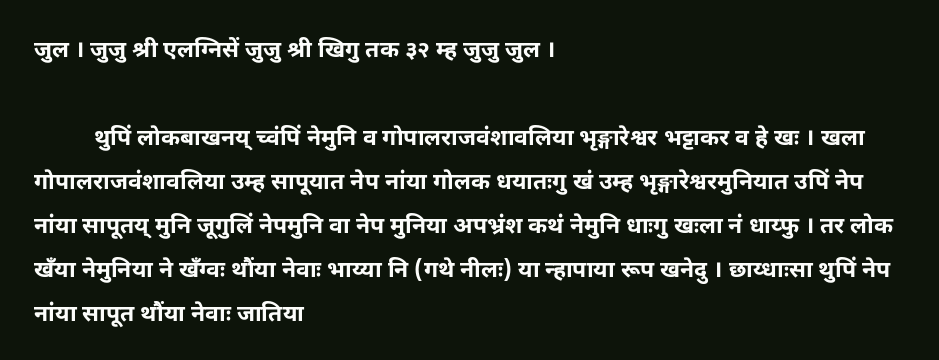जुल । जुजु श्री एलग्निसें जुजु श्री खिगु तक ३२ म्ह जुजु जुल ।

          थुपिं लोकबाखनय् च्वंपिं नेमुनि व गोपालराजवंशावलिया भृङ्गारेश्वर भट्टाकर व हे खः । खला गोपालराजवंशावलिया उम्ह सापूयात नेप नांया गोलक धयातःगु खं उम्ह भृङ्गारेश्वरमुनियात उपिं नेप नांया सापूतय् मुनि जूगुलिं नेपमुनि वा नेप मुनिया अपभ्रंश कथं नेमुनि धाःगु खःला नं धाय्फु । तर लोक खँया नेमुनिया ने खँग्वः थौंया नेवाः भाय्या नि (गथे नीलः) या न्हापाया रूप खनेदु । छाय्धाःसा थुपिं नेप नांया सापूत थौंया नेवाः जातिया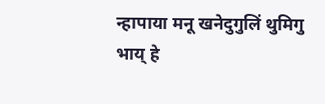न्हापाया मनू खनेदुगुलिं थुमिगु भाय् हे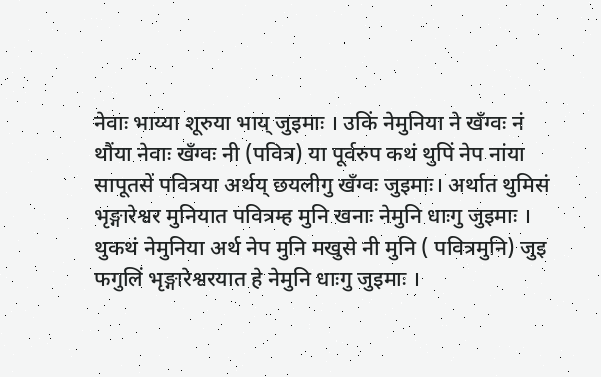नेवाः भाय्या शूरुया भाय् जुइमाः । उकिं नेमुनिया ने खँग्वः नं थौंया नेवाः खँग्वः नी (पवित्र) या पूर्वरुप कथं थुपिं नेप नांया सापूतसें पवित्रया अर्थय् छयलीगु खँग्वः जुइमाः। अर्थात थुमिसं भृङ्गारेश्वर मुनियात पवित्रम्ह मुनि खनाः नेमुनि धाःगु जुइमाः । थुकथं नेमुनिया अर्थ नेप मुनि मखुसे नी मुनि ( पवित्रमुनि) जुइ फगुलिं भृङ्गारेश्वरयात हे नेमुनि धाःगु जुइमाः ।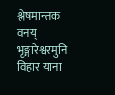श्लेषमान्तक वनय् भृङ्गारेश्वरमुनि विहार याना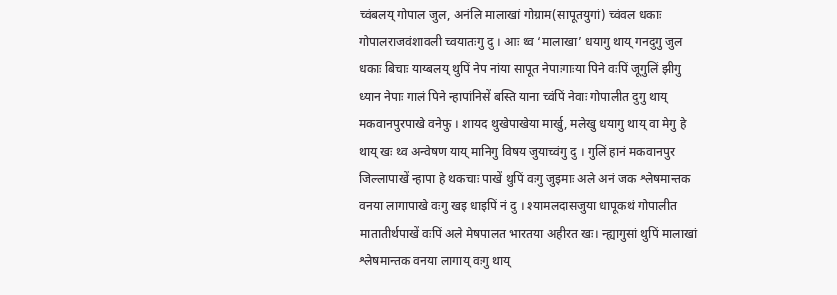च्वंबलय् गोपाल जुल, अनंलि मालाखां गोग्राम(सापूतयुगां) च्वंवल धकाः गोपालराजवंशावली च्वयातःगु दु । आः थ्व ‘मालाखा’ धयागु थाय् गनदुगु जुल धकाः बिचाः याय्बलय् थुपिं नेप नांया सापूत नेपाःगाःया पिने वःपिं जूगुलिं झीगु ध्यान नेपाः गालं पिने न्हापांनिसें बस्ति याना च्वंपिं नेवाः गोपालीत दुगु थाय् मकवानपुरपाखे वनेफु । शायद थुखेपाखेया मार्खु, मलेखु धयागु थाय् वा मेगु हे थाय् खः थ्व अन्वेषण याय् मानिगु विषय जुयाच्वंगु दु । गुलिं हानं मकवानपुर जिल्लापाखें न्हापा हे थकचाः पाखें थुपिं वःगु जुइमाः अले अनं जक श्लेषमान्तक वनया लागापाखे वःगु खइ धाइपिं नं दु । श्यामलदासजुया धापूकथं गोपालीत मातातीर्थपाखें वःपिं अले मेषपालत भारतया अहीरत खः। न्ह्यागुसां थुपिं मालाखां श्लेषमान्तक वनया लागाय् वःगु थाय्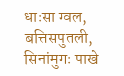धाःसा ग्वल, बत्तिसपुतली, सिनांमुगः पाखे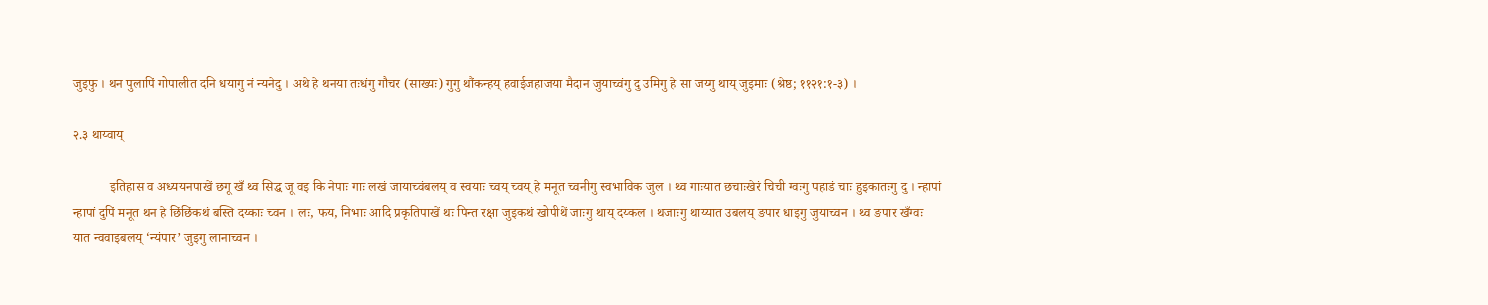जुइफु । थन पुलापिं गोपालीत दनि धयागु नं न्यनेदु । अथे हे थनया तःधंगु गौचर (साख्यः) गुगु थौंकन्हय् हवाईजहाजया मैदान जुयाच्वंगु दु उमिगु हे सा जय्गु थाय् जुइमाः (श्रेष्ठ; ११२१:१-३) ।

२.३ थाय्वाय्

           इतिहास व अध्ययनपाखें छगू खँ थ्व सिद्ध जू वइ कि नेपाः गाः लखं जायाच्वंबलय् व स्वयाः च्वय् च्वय् हे मनूत च्वनीगु स्वभाविक जुल । थ्व गाःयात छचाःखेरं चिची ग्वःगु पहाडं चाः हुइकातःगु दु । न्हापां न्हापां दुपिं मनूत थन हे छिंछिंकथं बस्ति दय्काः च्वन । लः, फय, निभाः आदि प्रकृतिपाखें थः पिन्त रक्षा जुइकथं खोपीथें जाःगु थाय् दय्कल । थजाःगु थाय्यात उबलय् ङपार धाइगु जुयाच्वन । थ्व ङपार खँग्वः यात न्ववाइबलय् ‘न्यंपार’ जुइगु लानाच्वन ।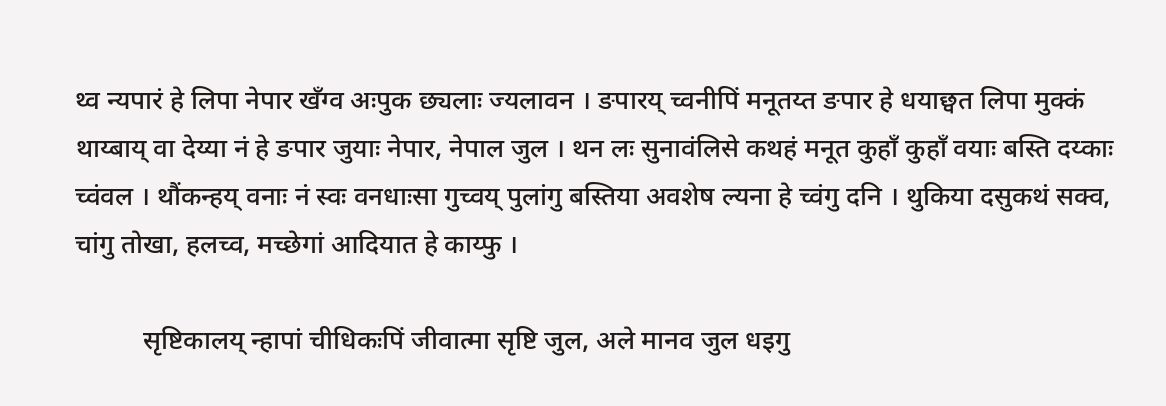थ्व न्यपारं हे लिपा नेपार खँग्व अःपुक छ्यलाः ज्यलावन । ङपारय् च्वनीपिं मनूतय्त ङपार हे धयाछ्वत लिपा मुक्कं थाय्बाय् वा देय्या नं हे ङपार जुयाः नेपार, नेपाल जुल । थन लः सुनावंलिसे कथहं मनूत कुहाँ कुहाँ वयाः बस्ति दय्काः च्वंवल । थौंकन्हय् वनाः नं स्वः वनधाःसा गुच्वय् पुलांगु बस्तिया अवशेष ल्यना हे च्वंगु दनि । थुकिया दसुकथं सक्व, चांगु तोखा, हलच्व, मच्छेगां आदियात हे काय्फु ।

          सृष्टिकालय् न्हापां चीधिकःपिं जीवात्मा सृष्टि जुल, अले मानव जुल धइगु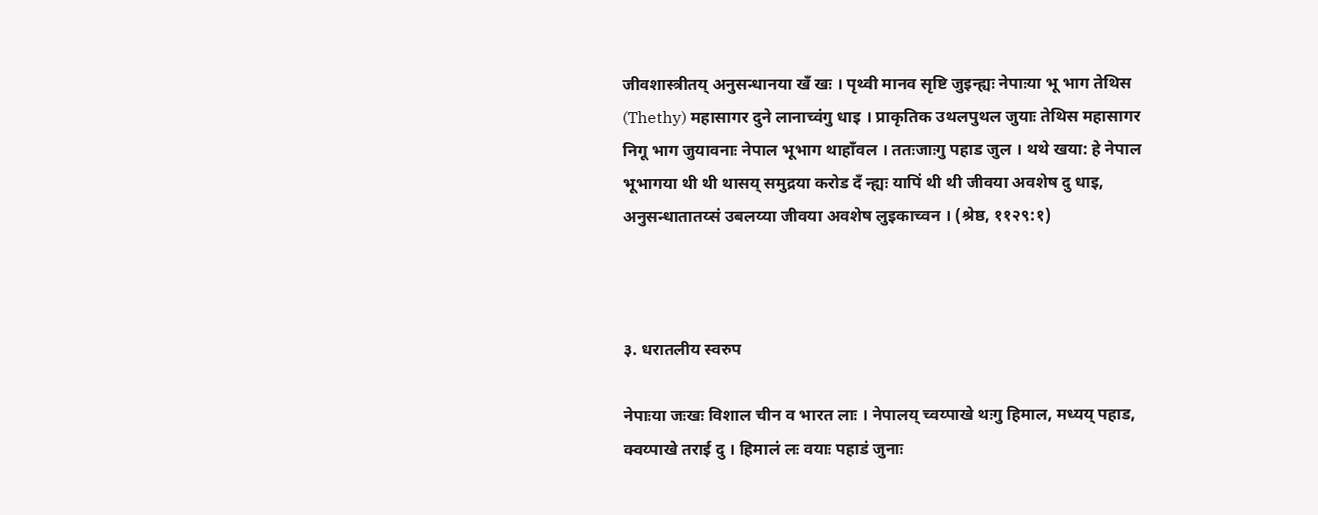जीवशास्त्रीतय् अनुसन्धानया खँ खः । पृथ्वी मानव सृष्टि जुइन्ह्यः नेपाःया भू भाग तेथिस (Thethy) महासागर दुने लानाच्वंगु धाइ । प्राकृतिक उथलपुथल जुयाः तेथिस महासागर निगू भाग जुयावनाः नेपाल भूभाग थाहाँवल । ततःजाःगु पहाड जुल । थथे खया: हे नेपाल भूभागया थी थी थासय् समुद्रया करोड दँ न्ह्यः यापिं थी थी जीवया अवशेष दु धाइ, अनुसन्धातातय्सं उबलय्या जीवया अवशेष लुइकाच्वन । (श्रेष्ठ, ११२९:१)



३. धरातलीय स्वरुप

नेपाःया जःखः विशाल चीन व भारत लाः । नेपालय् च्वय्पाखे थःगु हिमाल, मध्यय् पहाड, क्वय्पाखे तराई दु । हिमालं लः वयाः पहाडं जुनाः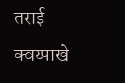तराई क्वय्पाखे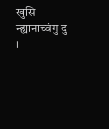खुसि न्ह्यानाच्वंगु दु ।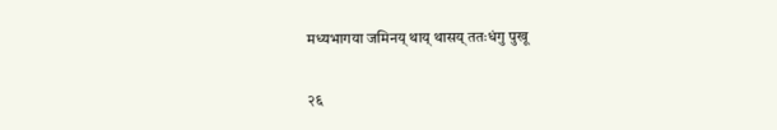मध्यभागया जमिनय् थाय् थासय् ततःधंगु पुखू

२६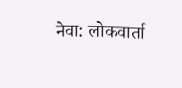नेवा: लोकवार्ता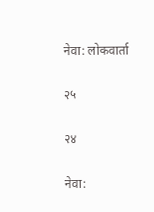नेवा: लोकवार्ता

२५

२४

नेवा: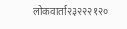लोकवार्ता२३२२२१२०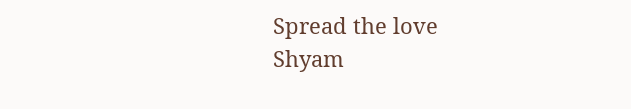Spread the love
Shyam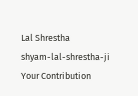Lal Shrestha
shyam-lal-shrestha-ji
Your Contribution